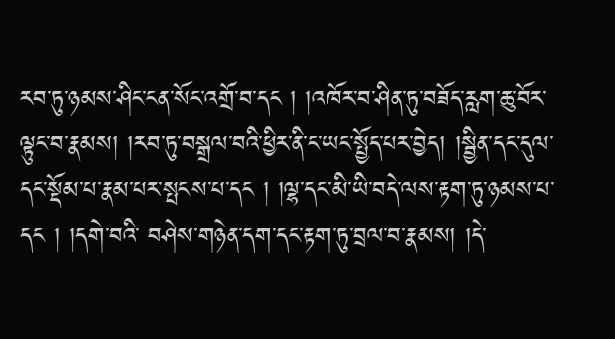རབ་ཏུ་ཉམས་ཤིང་ངན་སོང་འགྲོ་བ་དང ། །འཁོར་བ་ཤིན་ཏུ་བཟོད་རླག་ཆུ་བོར་ལྟུང་བ་རྣམས། །རབ་ཏུ་བསྒྲལ་བའི་ཕྱིར་ནི་ང་ཡང་སྤྱོད་པར་བྱེད། །སྦྱིན་དང་དུལ་དང་སྡོམ་པ་རྣམ་པར་སྤངས་པ་དང ། །ལྷ་དང་མི་ཡི་བདེ་ལས་རྟག་ཏུ་ཉམས་པ་དང ། །དགེ་བའི་ བཤེས་གཉེན་དག་དང་རྟག་ཏུ་བྲལ་བ་རྣམས། །དེ་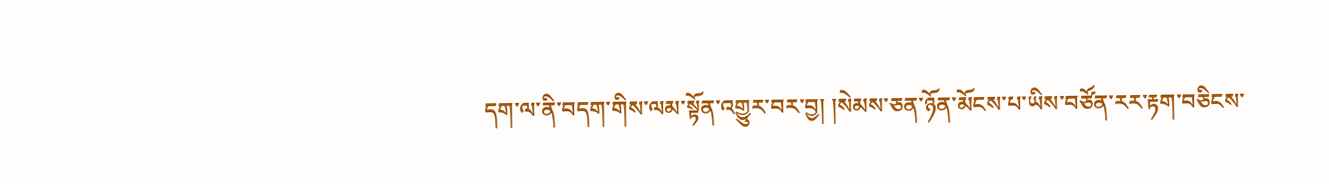དག་ལ་ནི་བདག་གིས་ལམ་སྟོན་འགྱུར་བར་བྱ། །སེམས་ཅན་ཉོན་མོངས་པ་ཡིས་བཙོན་རར་རྟག་བཅིངས་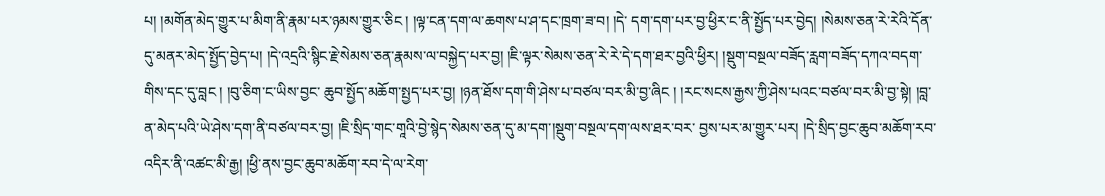པ། །མགོན་མེད་གྱུར་པ་མིག་ནི་རྣམ་པར་ཉམས་གྱུར་ཅིང ། །ལྟ་ངན་དག་ལ་ཆགས་པ་ཤ་དང་ཁྲག་ཟ་བ། །དེ་ དག་དག་པར་བྱ་ཕྱིར་ང་ནི་སྤྱོད་པར་བྱེད། །སེམས་ཅན་རེ་རེའི་དོན་དུ་མནར་མེད་སྤྱོད་བྱེད་པ། །དེ་འདྲའི་སྙིང་རྗེ་སེམས་ཅན་རྣམས་ལ་བསྐྱེད་པར་བྱ། །ཇི་ལྟར་སེམས་ཅན་རེ་རེ་དེ་དག་ཐར་བྱའི་ཕྱིར། །སྡུག་བསྔལ་བཟོད་རླག་བཟོད་དཀའ་བདག་གིས་དང་དུ་བླང ། །བུ་ཅིག་ང་ཡིས་བྱང་ ཆུབ་སྤྱོད་མཆོག་སྤྱད་པར་བྱ། །ཉན་ཐོས་དག་གི་ཤེས་པ་བཙལ་བར་མི་བྱ་ཞིང ། །རང་སངས་རྒྱས་ཀྱི་ཤེས་པའང་བཙལ་བར་མི་བྱ་སྟེ། །བླ་ན་མེད་པའི་ཡེ་ཤེས་དག་ནི་བཙལ་བར་བྱ། །ཇི་སྲིད་གང་གཱའི་བྱེ་སྙེད་སེམས་ཅན་དུ་མ་དག་།སྡུག་བསྔལ་དག་ལས་ཐར་བར་ བྱས་པར་མ་གྱུར་པར། །དེ་སྲིད་བྱང་ཆུབ་མཆོག་རབ་འདིར་ནི་འཚང་མི་རྒྱ། །ཕྱི་ནས་བྱང་ཆུབ་མཆོག་རབ་དེ་ལ་རེག་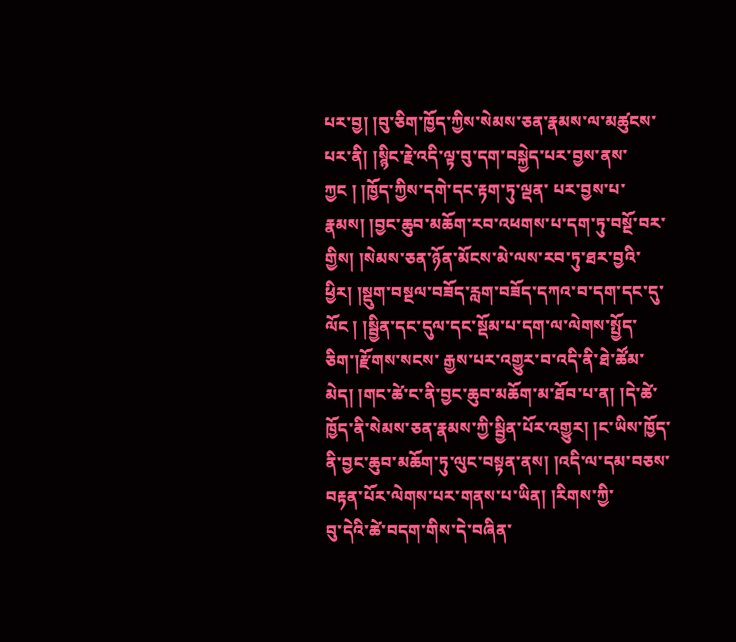པར་བྱ། །བུ་ཅིག་ཁྱོད་ཀྱིས་སེམས་ཅན་རྣམས་ལ་མཚུངས་པར་ནི། །སྙིང་རྗེ་འདི་ལྟ་བུ་དག་བསྐྱེད་པར་བྱས་ནས་ཀྱང ། །ཁྱོད་ཀྱིས་དགེ་དང་རྟག་ཏུ་ལྡན་ པར་བྱས་པ་རྣམས། །བྱང་ཆུབ་མཆོག་རབ་འཕགས་པ་དག་ཏུ་བསྔོ་བར་གྱིས། །སེམས་ཅན་ཉོན་མོངས་མེ་ལས་རབ་ཏུ་ཐར་བྱའི་ཕྱིར། །སྡུག་བསྔལ་བཟོད་རླག་བཟོད་དཀའ་བ་དག་དང་དུ་ལོང ། །སྦྱིན་དང་དུལ་དང་སྡོམ་པ་དག་ལ་ལེགས་སྤྱོད་ཅིག་།རྫོགས་སངས་ རྒྱས་པར་འགྱུར་བ་འདི་ནི་ཐེ་ཚོམ་མེད། །གང་ཚེ་ང་ནི་བྱང་ཆུབ་མཆོག་མ་ཐོབ་པ་ན། །དེ་ཚེ་ཁྱོད་ནི་སེམས་ཅན་རྣམས་ཀྱི་སྦྱིན་པོར་འགྱུར། །ང་ཡིས་ཁྱོད་ནི་བྱང་ཆུབ་མཆོག་ཏུ་ལུང་བསྟན་ནས། །འདི་ལ་དམ་བཅས་བརྟན་པོར་ལེགས་པར་གནས་པ་ཡིན། །རིགས་ཀྱི་
བུ་དེའི་ཚེ་བདག་གིས་དེ་བཞིན་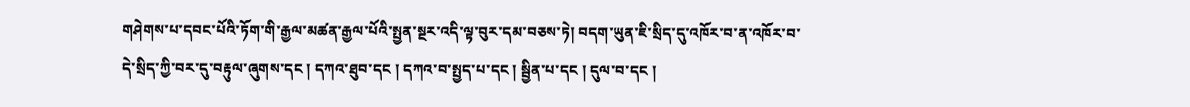གཤེགས་པ་དབང་པོའི་ཏོག་གི་རྒྱལ་མཚན་རྒྱལ་པོའི་སྤྱན་སྔར་འདི་ལྟ་བུར་དམ་བཅས་ཏེ། བདག་ཡུན་ཇི་སྲིད་དུ་འཁོར་བ་ན་འཁོར་བ་དེ་སྲིད་ཀྱི་བར་དུ་བརྟུལ་ཞུགས་དང ། དཀའ་ཐུབ་དང ། དཀའ་བ་སྤྱད་པ་དང ། སྦྱིན་པ་དང ། དུལ་བ་དང །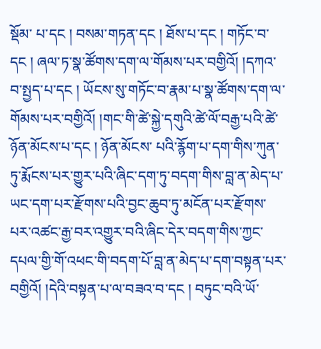སྡོམ་ པ་དང ། བསམ་གཏན་དང ། ཐོས་པ་དང ། གཏོང་བ་དང ། ཞལ་ཏ་སྣ་ཚོགས་དག་ལ་གོམས་པར་བགྱིའོ། །དཀའ་བ་སྤྱད་པ་དང ། ཡོངས་སུ་གཏོང་བ་རྣམ་པ་སྣ་ཚོགས་དག་ལ་གོམས་པར་བགྱིའོ། །གང་གི་ཚེ་སྐྱེ་དགུའི་ཚེ་ལོ་བརྒྱ་པའི་ཚེ་ཉོན་མོངས་པ་དང ། ཉོན་མོངས་ པའི་རྙོག་པ་དག་གིས་ཀུན་ཏུ་རྨོངས་པར་གྱུར་པའི་ཞིང་དག་ཏུ་བདག་གིས་བླ་ན་མེད་པ་ཡང་དག་པར་རྫོགས་པའི་བྱང་ཆུབ་ཏུ་མངོན་པར་རྫོགས་པར་འཚང་རྒྱ་བར་འགྱུར་བའི་ཞིང་དེར་བདག་གིས་ཀྱང་དཔལ་གྱི་གོ་འཕང་གི་བདག་པོ་བླ་ན་མེད་པ་དག་བསྟན་པར་བགྱིའོ། །དེའི་བསྟན་པ་ལ་བཟའ་བ་དང ། བཏུང་བའི་ཡོ་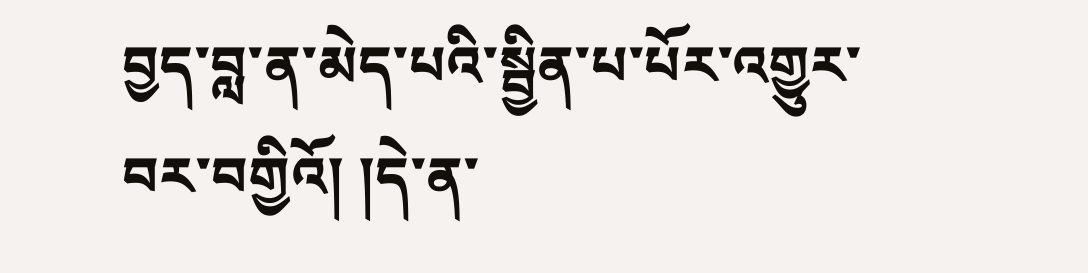བྱད་བླ་ན་མེད་པའི་སྦྱིན་པ་པོར་འགྱུར་བར་བགྱིའོ། །དེ་ན་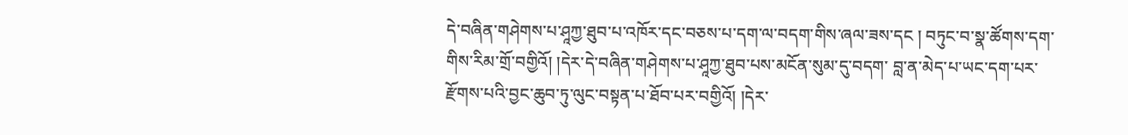དེ་བཞིན་གཤེགས་པ་ཤཱཀྱ་ཐུབ་པ་འཁོར་དང་བཅས་པ་དག་ལ་བདག་གིས་ཞལ་ཟས་དང ། བཏུང་བ་སྣ་ཚོགས་དག་གིས་རིམ་གྲོ་བགྱིའོ། །དེར་དེ་བཞིན་གཤེགས་པ་ཤཱཀྱ་ཐུབ་པས་མངོན་སུམ་དུ་བདག་ བླ་ན་མེད་པ་ཡང་དག་པར་རྫོགས་པའི་བྱང་ཆུབ་ཏུ་ལུང་བསྟན་པ་ཐོབ་པར་བགྱིའོ། །དེར་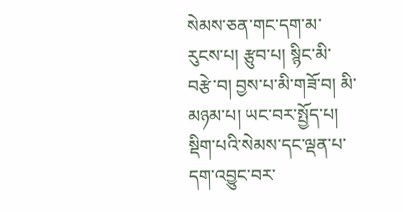སེམས་ཅན་གང་དག་མ་རུངས་པ། རྩུབ་པ། སྙིང་མི་བརྩེ་བ། བྱས་པ་མི་གཟོ་བ། མི་མཉམ་པ། ཡང་བར་སྤྱོད་པ། སྡིག་པའི་སེམས་དང་ལྡན་པ་དག་འབྱུང་བར་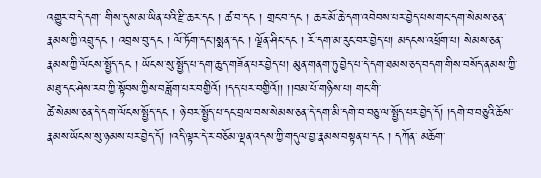འགྱུར་བ་དེ་དག་ གིས་དུས་མ་ཡིན་པའི་རྫི་ཆར་དང ། ཚ་བ་དང ། གྲང་བ་དང ། ཆར་མོ་ཆེ་དག་འབེབས་པར་བྱེད་པས་གང་དག་སེམས་ཅན་རྣམས་ཀྱི་འབྲུ་དང ། འབྲས་བུ་དང ། ལོ་ཏོག་དང་།སྨན་དང ། ལྗོན་ཤིང་དང ། རོ་དག་མ་རུང་བར་བྱེད་པ། མདངས་འཕྲོག་པ། སེམས་ཅན་ རྣམས་ཀྱི་ལོངས་སྤྱོད་དང ། ཡོངས་སུ་སྤྱོད་པ་དག་ཆུད་གཟོན་པར་བྱེད་པ། མུན་གནག་ཏུ་བྱེད་པ་དེ་དག་ཐམས་ཅད་བདག་གིས་བསོད་ནམས་ཀྱི་མཐུ་དང་ཤེས་རབ་ཀྱི་སྟོབས་ཀྱིས་བཟློག་པར་བགྱིའོ། །དད་པར་བགྱིའོ།། །།བམ་པོ་གཉིས་པ། གང་གི་
ཚེ་སེམས་ཅན་དེ་དག་ལོངས་སྤྱོད་དང ། ཉེ་བར་སྤྱོད་པ་དང་བྲལ་བས་སེམས་ཅན་དེ་དག་མི་དགེ་བ་བཅུ་ལ་སྤྱོད་པར་བྱེད་དོ། །དགེ་བ་བཅུའི་ཆོས་རྣམས་ཡོངས་སུ་ཉམས་པར་བྱེད་དོ། །འདི་ལྟར་དེ་ར་བཅོམ་ལྡན་འདས་ཀྱི་གདུལ་བྱ་རྣམས་བསྟན་པ་དང ། དཀོན་ མཆོག་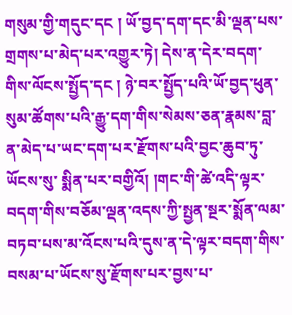གསུམ་གྱི་གདུང་དང ། ཡོ་བྱད་དག་དང་མི་ལྡན་པས་གྲགས་པ་མེད་པར་འགྱུར་ཏེ། དེས་ན་དེར་བདག་གིས་ལོངས་སྤྱོད་དང ། ཉེ་བར་སྤྱོད་པའི་ཡོ་བྱད་ཕུན་སུམ་ཚོགས་པའི་རྒྱུ་དག་གིས་སེམས་ཅན་རྣམས་བླ་ན་མེད་པ་ཡང་དག་པར་རྫོགས་པའི་བྱང་ཆུབ་ཏུ་ཡོངས་སུ་ སྨིན་པར་བགྱིའོ། །གང་གི་ཚེ་འདི་ལྟར་བདག་གིས་བཅོམ་ལྡན་འདས་ཀྱི་སྤྱན་སྔར་སྨོན་ལམ་བཏབ་པས་མ་འོངས་པའི་དུས་ན་དེ་ལྟར་བདག་གིས་བསམ་པ་ཡོངས་སུ་རྫོགས་པར་བྱས་པ་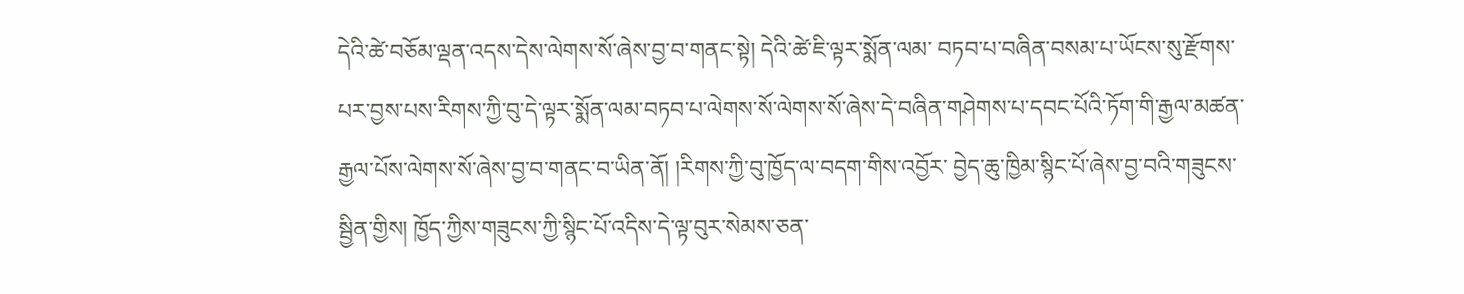དེའི་ཚེ་བཅོམ་ལྡན་འདས་དེས་ལེགས་སོ་ཞེས་བྱ་བ་གནང་སྟེ། དེའི་ཚེ་ཇི་ལྟར་སྨོན་ལམ་ བཏབ་པ་བཞིན་བསམ་པ་ཡོངས་སུ་རྫོགས་པར་བྱས་པས་རིགས་ཀྱི་བུ་དེ་ལྟར་སྨོན་ལམ་བཏབ་པ་ལེགས་སོ་ལེགས་སོ་ཞེས་དེ་བཞིན་གཤེགས་པ་དབང་པོའི་ཏོག་གི་རྒྱལ་མཚན་རྒྱལ་པོས་ལེགས་སོ་ཞེས་བྱ་བ་གནང་བ་ཡིན་ནོ། །རིགས་ཀྱི་བུ་ཁྱོད་ལ་བདག་གིས་འབྱོར་ བྱེད་ཆུ་ཁྱིམ་སྙིང་པོ་ཞེས་བྱ་བའི་གཟུངས་སྦྱིན་གྱིས། ཁྱོད་ཀྱིས་གཟུངས་ཀྱི་སྙིང་པོ་འདིས་དེ་ལྟ་བུར་སེམས་ཅན་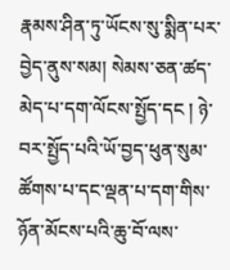རྣམས་ཤིན་ཏུ་ཡོངས་སུ་སྨིན་པར་བྱེད་ནུས་སམ། སེམས་ཅན་ཚད་མེད་པ་དག་ལོངས་སྤྱོད་དང ། ཉེ་བར་སྤྱོད་པའི་ཡོ་བྱད་ཕུན་སུམ་ཚོགས་པ་དང་ལྡན་པ་དག་གིས་ ཉོན་མོངས་པའི་ཆུ་བོ་ལས་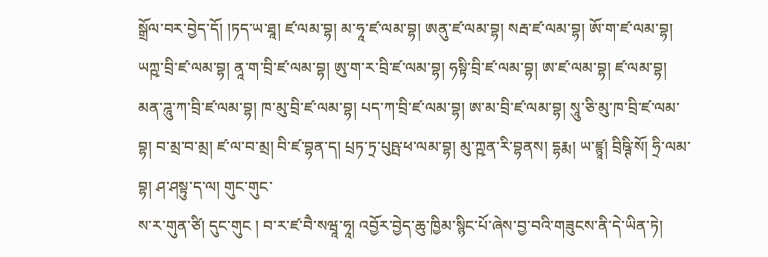སྒྲོལ་བར་བྱེད་དོ། །ཏད་ཡ་ཐཱ། ཛ་ལམ་བྷ། མ་ཧཱ་ཛ་ལམ་བྷ། ཨནུ་ཛ་ལམ་བྷ། སརྦ་ཛ་ལམ་བྷ། ཨོ་ག་ཛ་ལམ་བྷ། ཡཀྵ་བྲི་ཛ་ལམ་བྷ། ནཱ་ག་བྲི་ཛ་ལམ་བྷ། ཨུ་ག་ར་བྲི་ཛ་ལམ་བྷ། ཧསྟི་བྲི་ཛ་ལམ་བྷ། ཨ་ཛ་ལམ་བྷ། ཛ་ལམ་བྷ། མན་ཌཱུ་ཀ་བྲི་ཛ་ལམ་བྷ། ཁ་མུ་བྲི་ཛ་ལམ་བྷ། པད་ཀ་བྲི་ཛ་ལམ་བྷ། ཨ་མ་བྲི་ཛ་ལམ་བྷ། སཱུ་ཅི་མུ་ཁ་བྲི་ཛ་ལམ་བྷ། བ་མྲ་བ་མྲ། ཛ་ལ་བ་མྲ། བི་ཛ་བྷན་ད། པྲཏ་ཏྲ་པུཥྤ་ཕ་ལམ་བྷ། མུ་ཀྵན་རི་བྷནས། དྷརྨ། ཡ་ཛྙཱ། བྲིཥྚི་སོ། ཧྲི་ལམ་བྷ། ཤ་ཤསྟུ་ད་ལ། གུང་གུང་
ས་ར་གུན་ཙི། དུང་གུང ། བ་ར་ཛ་བཻ་སཝཱ་ཧཱ། འབྱོར་བྱེད་ཆུ་ཁྱིམ་སྙིང་པོ་ཞེས་བྱ་བའི་གཟུངས་ནི་དེ་ཡིན་ཏེ།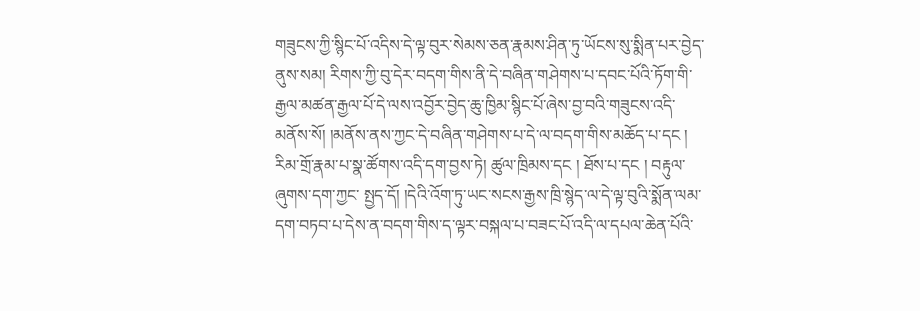གཟུངས་ཀྱི་སྙིང་པོ་འདིས་དེ་ལྟ་བུར་སེམས་ཅན་རྣམས་ཤིན་ཏུ་ཡོངས་སུ་སྨིན་པར་བྱེད་ནུས་སམ། རིགས་ཀྱི་བུ་དེར་བདག་གིས་ནི་དེ་བཞིན་གཤེགས་པ་དབང་པོའི་ཏོག་གི་ རྒྱལ་མཚན་རྒྱལ་པོ་དེ་ལས་འབྱོར་བྱེད་ཆུ་ཁྱིམ་སྙིང་པོ་ཞེས་བྱ་བའི་གཟུངས་འདི་མནོས་སོ། །མནོས་ནས་ཀྱང་དེ་བཞིན་གཤེགས་པ་དེ་ལ་བདག་གིས་མཆོད་པ་དང ། རིམ་གྲོ་རྣམ་པ་སྣ་ཚོགས་འདི་དག་བྱས་ཏེ། ཚུལ་ཁྲིམས་དང ། ཐོས་པ་དང ། བརྟུལ་ཞུགས་དག་ཀྱང་ སྤྱད་དོ། །དེའི་འོག་ཏུ་ཡང་སངས་རྒྱས་ཁྲི་སྙེད་ལ་དེ་ལྟ་བུའི་སྨོན་ལམ་དག་བཏབ་པ་དེས་ན་བདག་གིས་ད་ལྟར་བསྐལ་པ་བཟང་པོ་འདི་ལ་དཔལ་ཆེན་པོའི་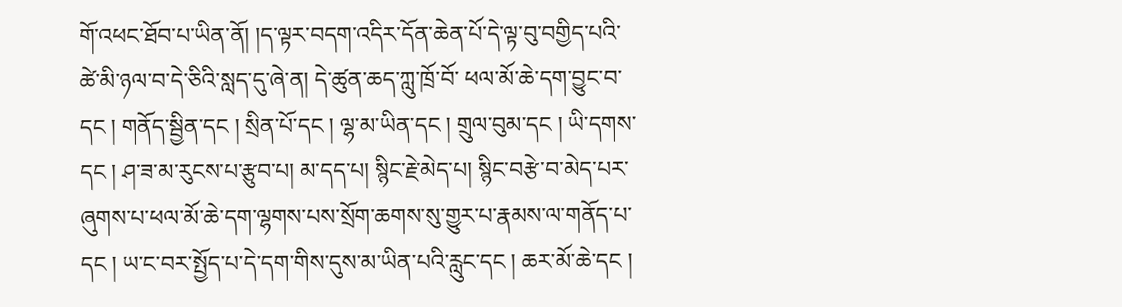གོ་འཕང་ཐོབ་པ་ཡིན་ནོ། །ད་ལྟར་བདག་འདིར་དོན་ཆེན་པོ་དེ་ལྟ་བུ་བགྱིད་པའི་ཚེ་མི་ཉལ་བ་དེ་ཅིའི་སླད་དུ་ཞེ་ན། དེ་ཚུན་ཆད་ཀླུ་ཁྲོ་བོ་ ཕལ་མོ་ཆེ་དག་བྱུང་བ་དང ། གནོད་སྦྱིན་དང ། སྲིན་པོ་དང ། ལྷ་མ་ཡིན་དང ། གྲུལ་བུམ་དང ། ཡི་དགས་དང ། ཤ་ཟ་མ་རུངས་པ་རྩུབ་པ། མ་དད་པ། སྙིང་རྗེ་མེད་པ། སྙིང་བརྩེ་བ་མེད་པར་ཞུགས་པ་ཕལ་མོ་ཆེ་དག་ལྷགས་པས་སྲོག་ཆགས་སུ་གྱུར་པ་རྣམས་ལ་གནོད་པ་དང ། ཡ་ང་བར་སྤྱོད་པ་དེ་དག་གིས་དུས་མ་ཡིན་པའི་རླུང་དང ། ཆར་མོ་ཆེ་དང །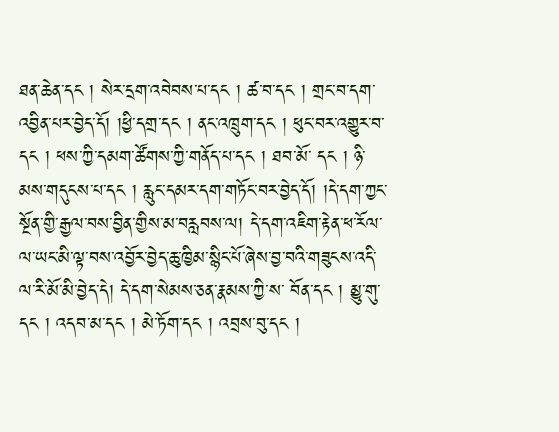ཐན་ཆེན་དང ། སེར་དྲག་འབེབས་པ་དང ། ཚ་བ་དང ། གྲང་བ་དག་འབྱིན་པར་བྱེད་དོ། །ཕྱི་དགྲ་དང ། ནང་འཁྲུག་དང ། ཕུང་བར་འགྱུར་བ་དང ། ཕས་ཀྱི་དམག་ཚོགས་ཀྱི་གནོད་པ་དང ། ཐབ་མོ་ དང ། ཉི་མས་གདུངས་པ་དང ། རླུང་དམར་དག་གཏོང་བར་བྱེད་དོ། །དེ་དག་ཀྱང་སྔོན་གྱི་རྒྱལ་བས་བྱིན་གྱིས་མ་བརླབས་ལ། དེ་དག་འཇིག་རྟེན་ཕ་རོལ་ལ་ཡང་མི་ལྟ་བས་འབྱོར་བྱེད་ཆུ་ཁྱིམ་སྙིང་པོ་ཞེས་བྱ་བའི་གཟུངས་འདི་ལ་རི་མོ་མི་བྱེད་དེ། དེ་དག་སེམས་ཅན་རྣམས་ཀྱི་ས་ བོན་དང ། མྱུ་གུ་དང ། འདབ་མ་དང ། མེ་ཏོག་དང ། འབྲས་བུ་དང །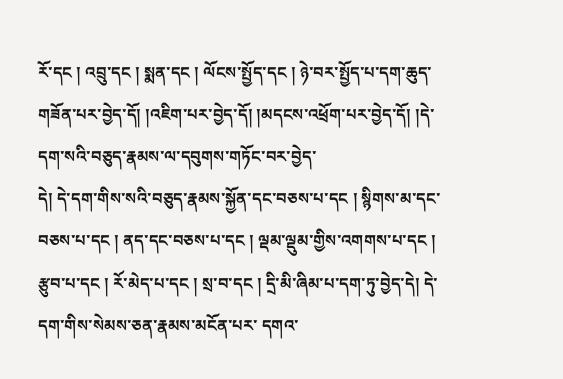རོ་དང ། འབྲུ་དང ། སྨན་དང ། ལོངས་སྤྱོད་དང ། ཉེ་བར་སྤྱོད་པ་དག་ཆུད་གཟོན་པར་བྱེད་དོ། །འཇིག་པར་བྱེད་དོ། །མདངས་འཕྲོག་པར་བྱེད་དོ། །དེ་དག་སའི་བཅུད་རྣམས་ལ་དབུགས་གཏོང་བར་བྱེད་
དེ། དེ་དག་གིས་སའི་བཅུད་རྣམས་སྐྱོན་དང་བཅས་པ་དང ། སྙིགས་མ་དང་བཅས་པ་དང ། ནད་དང་བཅས་པ་དང ། ལྡམ་ལྡུམ་གྱིས་འགགས་པ་དང ། རྩུབ་པ་དང ། རོ་མེད་པ་དང ། སྲ་བ་དང ། དྲི་མི་ཞིམ་པ་དག་ཏུ་བྱེད་དེ། དེ་དག་གིས་སེམས་ཅན་རྣམས་མངོན་པར་ དགའ་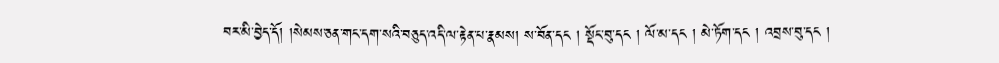བར་མི་བྱེད་དོ། །སེམས་ཅན་གང་དག་སའི་བཅུད་འདི་ལ་རྟེན་པ་རྣམས། ས་བོན་དང ། སྡོང་བུ་དང ། ལོ་མ་དང ། མེ་ཏོག་དང ། འབྲས་བུ་དང །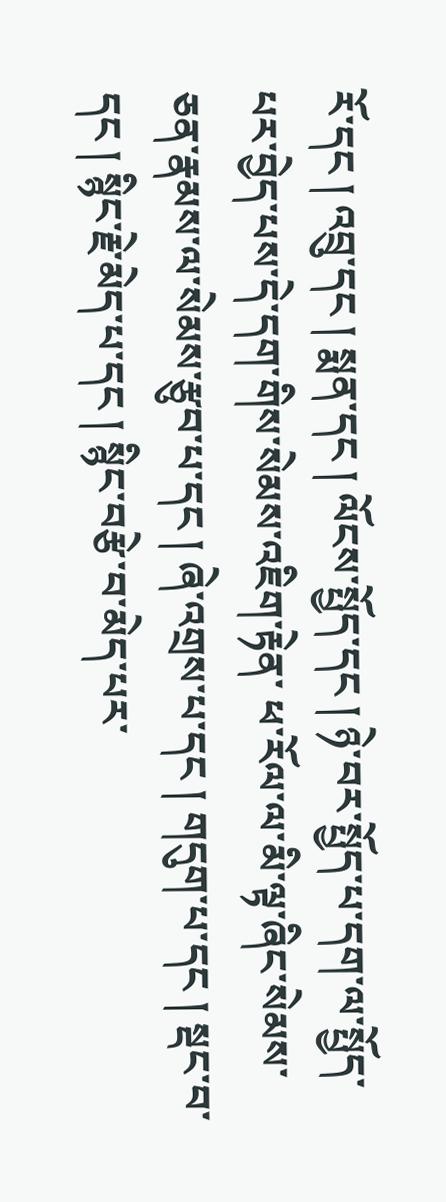རོ་དང ། འབྲུ་དང ། སྨན་དང ། ལོངས་སྤྱོད་དང ། ཉེ་བར་སྤྱོད་པ་དག་ལ་སྤྱོད་པར་བྱེད་པས་དེ་དག་གིས་སེམས་འཇིག་རྟེན་ ཕ་རོལ་ལ་མི་ལྟ་ཞིང་སེམས་ཅན་རྣམས་ལ་སེམས་རྩུབ་པ་དང ། ཞེ་འགྲས་པ་དང ། གདུག་པ་དང ། སྡང་བ་དང ། སྙིང་རྗེ་མེད་པ་དང ། སྙིང་བརྩེ་བ་མེད་པར་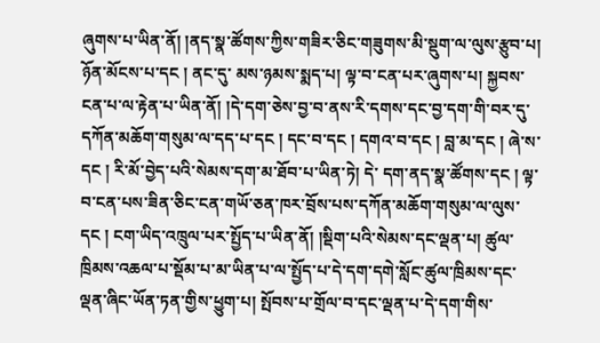ཞུགས་པ་ཡིན་ནོ། །ནད་སྣ་ཚོགས་ཀྱིས་གཟིར་ཅིང་གཟུགས་མི་སྡུག་ལ་ལུས་རྩུབ་པ། ཉོན་མོངས་པ་དང ། ནང་དུ་ མས་ཉམས་སྨད་པ། ལྟ་བ་ངན་པར་ཞུགས་པ། སྐྱབས་ངན་པ་ལ་རྟེན་པ་ཡིན་ནོ། །དེ་དག་ཅེས་བྱ་བ་ནས་རི་དགས་དང་བྱ་དག་གི་བར་དུ་དཀོན་མཆོག་གསུམ་ལ་དད་པ་དང ། དང་བ་དང ། དགའ་བ་དང ། བླ་མ་དང ། ཞེ་ས་དང ། རི་མོ་བྱེད་པའི་སེམས་དག་མ་ཐོབ་པ་ཡིན་ཏེ། དེ་ དག་ནད་སྣ་ཚོགས་དང ། ལྟ་བ་ངན་པས་ཟིན་ཅིང་ངན་གཡོ་ཅན་ཁར་བྲོས་པས་དཀོན་མཆོག་གསུམ་ལ་ལུས་དང ། ངག་ཡིད་འཁྲུལ་པར་སྤྱོད་པ་ཡིན་ནོ། །སྡིག་པའི་སེམས་དང་ལྡན་པ། ཚུལ་ཁྲིམས་འཆལ་པ་སྡོམ་པ་མ་ཡིན་པ་ལ་སྤྱོད་པ་དེ་དག་དགེ་སློང་ཚུལ་ཁྲིམས་དང་ ལྡན་ཞིང་ཡོན་ཏན་གྱིས་ཕྱུག་པ། སྤོབས་པ་གྲོལ་བ་དང་ལྡན་པ་དེ་དག་གིས་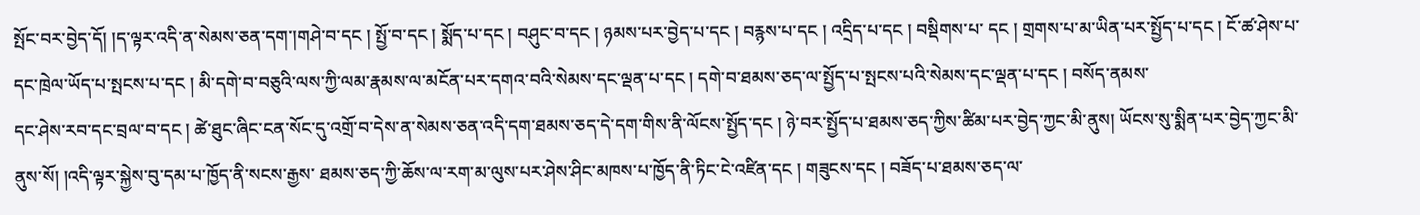སྤོང་བར་བྱེད་དོ། །ད་ལྟར་འདི་ན་སེམས་ཅན་དག་།གཤེ་བ་དང ། སྤྱོ་བ་དང ། སྨོད་པ་དང ། བཤུང་བ་དང ། ཉམས་པར་བྱེད་པ་དང ། བརྙས་པ་དང ། འདྲིད་པ་དང ། བསྡིགས་པ་ དང ། གྲགས་པ་མ་ཡིན་པར་སྤྱོད་པ་དང ། ངོ་ཚ་ཤེས་པ་དང་ཁྲེལ་ཡོད་པ་སྤངས་པ་དང ། མི་དགེ་བ་བཅུའི་ལས་ཀྱི་ལམ་རྣམས་ལ་མངོན་པར་དགའ་བའི་སེམས་དང་ལྡན་པ་དང ། དགེ་བ་ཐམས་ཅད་ལ་སྤྱོད་པ་སྤངས་པའི་སེམས་དང་ལྡན་པ་དང ། བསོད་ནམས་
དང་ཤེས་རབ་དང་བྲལ་བ་དང ། ཚེ་ཐུང་ཞིང་ངན་སོང་དུ་འགྲོ་བ་དེས་ན་སེམས་ཅན་འདི་དག་ཐམས་ཅད་དེ་དག་གིས་ནི་ལོངས་སྤྱོད་དང ། ཉེ་བར་སྤྱོད་པ་ཐམས་ཅད་ཀྱིས་ཚིམ་པར་བྱེད་ཀྱང་མི་ནུས། ཡོངས་སུ་སྨིན་པར་བྱེད་ཀྱང་མི་ནུས་སོ། །འདི་ལྟར་སྐྱེས་བུ་དམ་པ་ཁྱོད་ནི་སངས་རྒྱས་ ཐམས་ཅད་ཀྱི་ཆོས་ལ་རག་མ་ལུས་པར་ཤེས་ཤིང་མཁས་པ་ཁྱོད་ནི་ཏིང་ངེ་འཛིན་དང ། གཟུངས་དང ། བཟོད་པ་ཐམས་ཅད་ལ་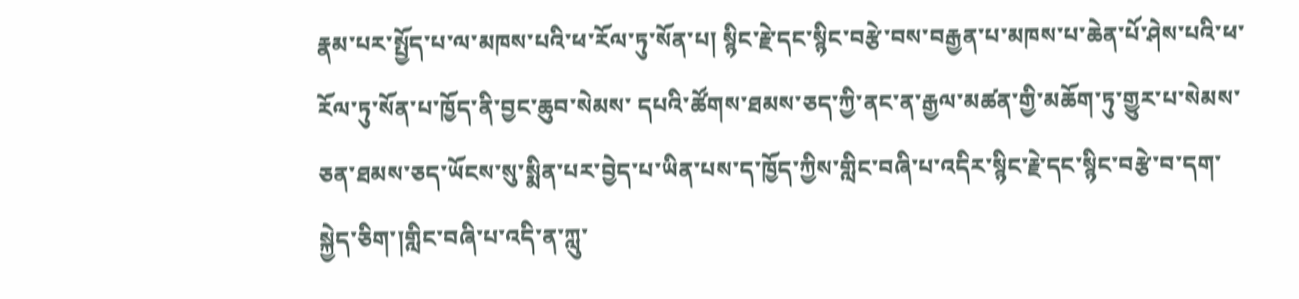རྣམ་པར་སྤྱོད་པ་ལ་མཁས་པའི་ཕ་རོལ་ཏུ་སོན་པ། སྙིང་རྗེ་དང་སྙིང་བརྩེ་བས་བརྒྱན་པ་མཁས་པ་ཆེན་པོ་ཤེས་པའི་ཕ་རོལ་ཏུ་སོན་པ་ཁྱོད་ནི་བྱང་ཆུབ་སེམས་ དཔའི་ཚོགས་ཐམས་ཅད་ཀྱི་ནང་ན་རྒྱལ་མཚན་གྱི་མཆོག་ཏུ་གྱུར་པ་སེམས་ཅན་ཐམས་ཅད་ཡོངས་སུ་སྨིན་པར་བྱེད་པ་ཡིན་པས་ད་ཁྱོད་ཀྱིས་གླིང་བཞི་པ་འདིར་སྙིང་རྗེ་དང་སྙིང་བརྩེ་བ་དག་སྐྱེད་ཅིག་།གླིང་བཞི་པ་འདི་ན་ཀླུ་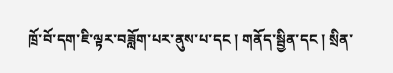ཁྲོ་བོ་དག་ཇི་ལྟར་བཟློག་པར་ནུས་པ་དང ། གནོད་སྦྱིན་དང ། སྲིན་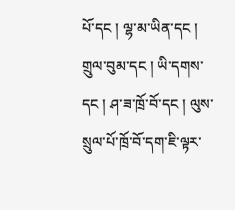པོ་དང ། ལྷ་མ་ཡིན་དང ། གྲུལ་བུམ་དང ། ཡི་དགས་དང ། ཤ་ཟ་ཁྲོ་བོ་དང ། ལུས་སྲུལ་པོ་ཁྲོ་བོ་དག་ཇི་ལྟར་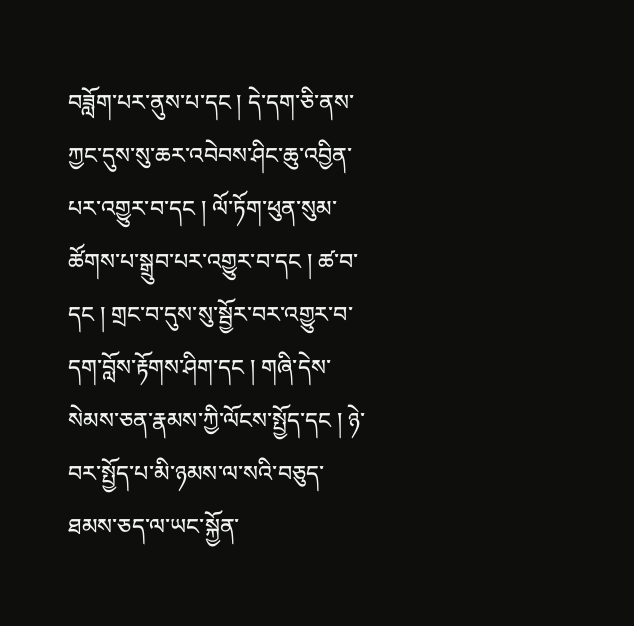བཟློག་པར་ནུས་པ་དང ། དེ་དག་ཅི་ནས་ཀྱང་དུས་སུ་ཆར་འབེབས་ཤིང་ཆུ་འབྱིན་པར་འགྱུར་བ་དང ། ལོ་ཏོག་ཕུན་སུམ་ཚོགས་པ་སྒྲུབ་པར་འགྱུར་བ་དང ། ཚ་བ་ དང ། གྲང་བ་དུས་སུ་སྦྱོར་བར་འགྱུར་བ་དག་བློས་རྟོགས་ཤིག་དང ། གཞི་དེས་སེམས་ཅན་རྣམས་ཀྱི་ལོངས་སྤྱོད་དང ། ཉེ་བར་སྤྱོད་པ་མི་ཉམས་ལ་སའི་བཅུད་ཐམས་ཅད་ལ་ཡང་སྐྱོན་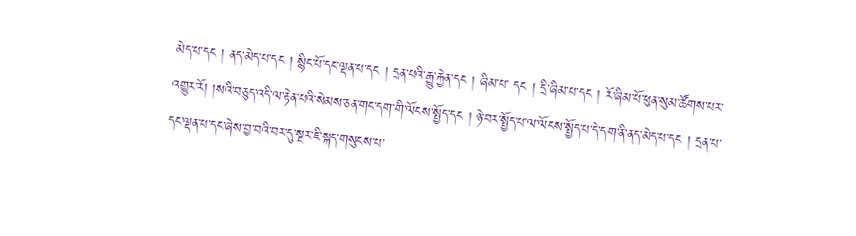མེད་པ་དང ། ནད་མེད་པ་དང ། སྙིང་པོ་དང་ལྡན་པ་དང ། དྲན་པའི་རྒྱུ་རྐྱེན་དང ། ཞིམ་པ་ དང ། དྲི་ཞིམ་པ་དང ། རོ་ཞིམ་པོ་ཕུན་སུམ་ཚོགས་པར་འགྱུར་རོ། །སའི་བཅུད་འདི་ལ་རྟེན་པའི་སེམས་ཅན་གང་དག་གི་ལོངས་སྤྱོད་དང ། ཉེ་བར་སྤྱོད་པ་ལ་ལོངས་སྤྱོད་པ་དེ་དག་ནི་ནད་མེད་པ་དང ། དྲན་པ་དང་ལྡན་པ་དང་ཞེས་བྱ་བའི་བར་དུ་སྔར་ཇི་སྐད་གསུངས་པ་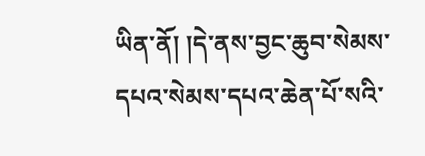ཡིན་ནོ། །དེ་ནས་བྱང་ཆུབ་སེམས་དཔའ་སེམས་དཔའ་ཆེན་པོ་སའི་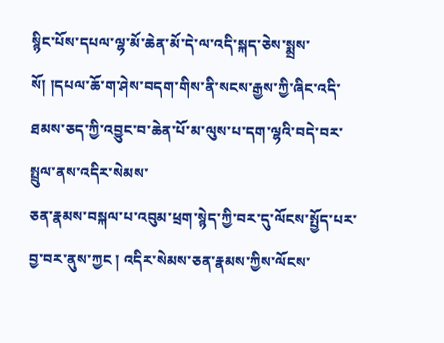སྙིང་པོས་དཔལ་ལྷ་མོ་ཆེན་མོ་དེ་ལ་འདི་སྐད་ཅེས་སྨྲས་སོ། །དཔལ་ཆོ་ག་ཤེས་བདག་གིས་ནི་སངས་རྒྱས་ཀྱི་ཞིང་འདི་ཐམས་ཅད་ཀྱི་འབྱུང་བ་ཆེན་པོ་མ་ལུས་པ་དག་ལྷའི་བདེ་བར་སྤྲུལ་ནས་འདིར་སེམས་
ཅན་རྣམས་བསྐལ་པ་འབུམ་ཕྲག་སྙེད་ཀྱི་བར་དུ་ལོངས་སྤྱོད་པར་བྱ་བར་ནུས་ཀྱང ། འདིར་སེམས་ཅན་རྣམས་ཀྱིས་ལོངས་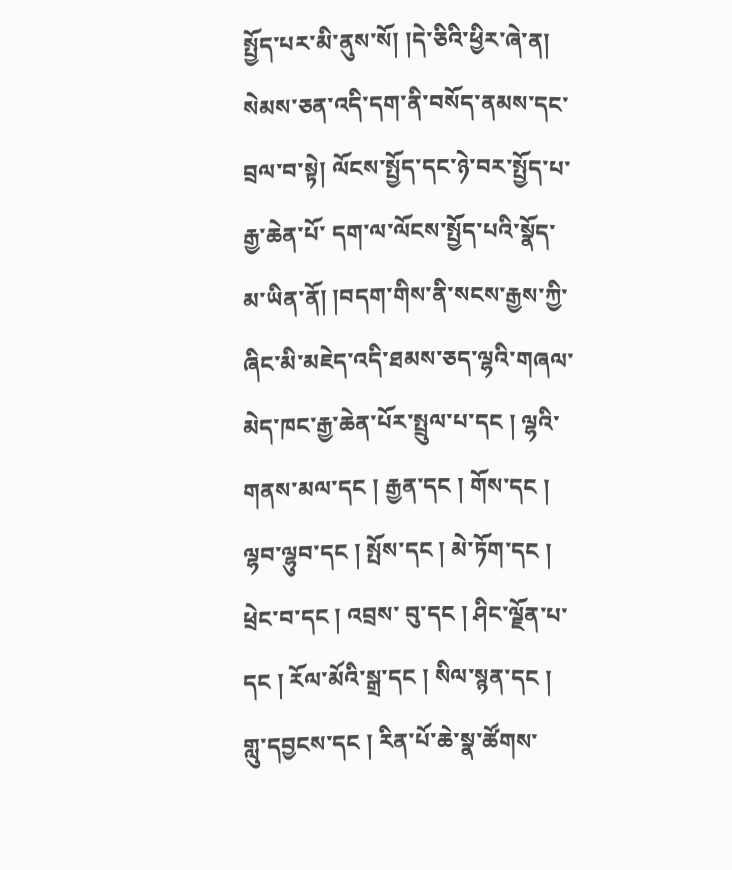སྤྱོད་པར་མི་ནུས་སོ། །དེ་ཅིའི་ཕྱིར་ཞེ་ན། སེམས་ཅན་འདི་དག་ནི་བསོད་ནམས་དང་བྲལ་བ་སྟེ། ལོངས་སྤྱོད་དང་ཉེ་བར་སྤྱོད་པ་རྒྱ་ཆེན་པོ་ དག་ལ་ལོངས་སྤྱོད་པའི་སྣོད་མ་ཡིན་ནོ། །བདག་གིས་ནི་སངས་རྒྱས་ཀྱི་ཞིང་མི་མཇེད་འདི་ཐམས་ཅད་ལྷའི་གཞལ་མེད་ཁང་རྒྱ་ཆེན་པོར་སྤྲུལ་པ་དང ། ལྷའི་གནས་མལ་དང ། རྒྱན་དང ། གོས་དང ། ལྷབ་ལྷུབ་དང ། སྤོས་དང ། མེ་ཏོག་དང ། ཕྲེང་བ་དང ། འབྲས་ བུ་དང ། ཤིང་ལྗོན་པ་དང ། རོལ་མོའི་སྒྲ་དང ། སིལ་སྙན་དང ། གླུ་དབྱངས་དང ། རིན་པོ་ཆེ་སྣ་ཚོགས་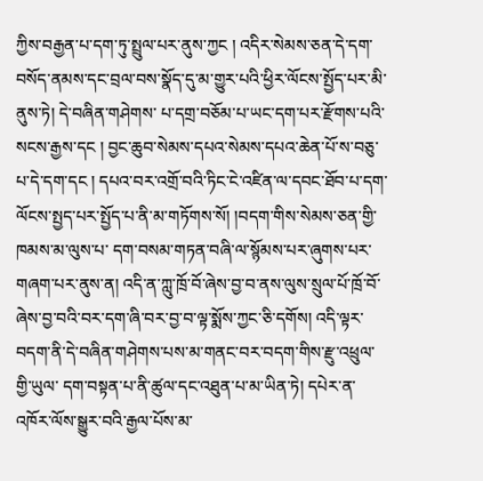ཀྱིས་བརྒྱན་པ་དག་ཏུ་སྤྲུལ་པར་ནུས་ཀྱང ། འདིར་སེམས་ཅན་དེ་དག་བསོད་ནམས་དང་བྲལ་བས་སྣོད་དུ་མ་གྱུར་པའི་ཕྱིར་ལོངས་སྤྱོད་པར་མི་ནུས་ཏེ། དེ་བཞིན་གཤེགས་ པ་དགྲ་བཅོམ་པ་ཡང་དག་པར་རྫོགས་པའི་སངས་རྒྱས་དང ། བྱང་ཆུབ་སེམས་དཔའ་སེམས་དཔའ་ཆེན་པོ་ས་བཅུ་པ་དེ་དག་དང ། དཔའ་བར་འགྲོ་བའི་ཏིང་ངེ་འཛིན་ལ་དབང་ཐོབ་པ་དག་ལོངས་སྤྱད་པར་སྤྱོད་པ་ནི་མ་གཏོགས་སོ། །བདག་གིས་སེམས་ཅན་གྱི་ཁམས་མ་ལུས་པ་ དག་བསམ་གཏན་བཞི་ལ་སྙོམས་པར་ཞུགས་པར་གཞག་པར་ནུས་ན། འདི་ན་ཀླུ་ཁྲོ་བོ་ཞེས་བྱ་བ་ནས་ལུས་སྲུལ་པོ་ཁྲོ་བོ་ཞེས་བྱ་བའི་བར་དག་ཞི་བར་བྱ་བ་ལྟ་སྨོས་ཀྱང་ཅི་དགོས། འདི་ལྟར་བདག་ནི་དེ་བཞིན་གཤེགས་པས་མ་གནང་བར་བདག་གིས་རྫུ་འཕྲུལ་གྱི་ཡུལ་ དག་བསྟན་པ་ནི་ཚུལ་དང་འཐུན་པ་མ་ཡིན་ཏེ། དཔེར་ན་འཁོར་ལོས་སྒྱུར་བའི་རྒྱལ་པོས་མ་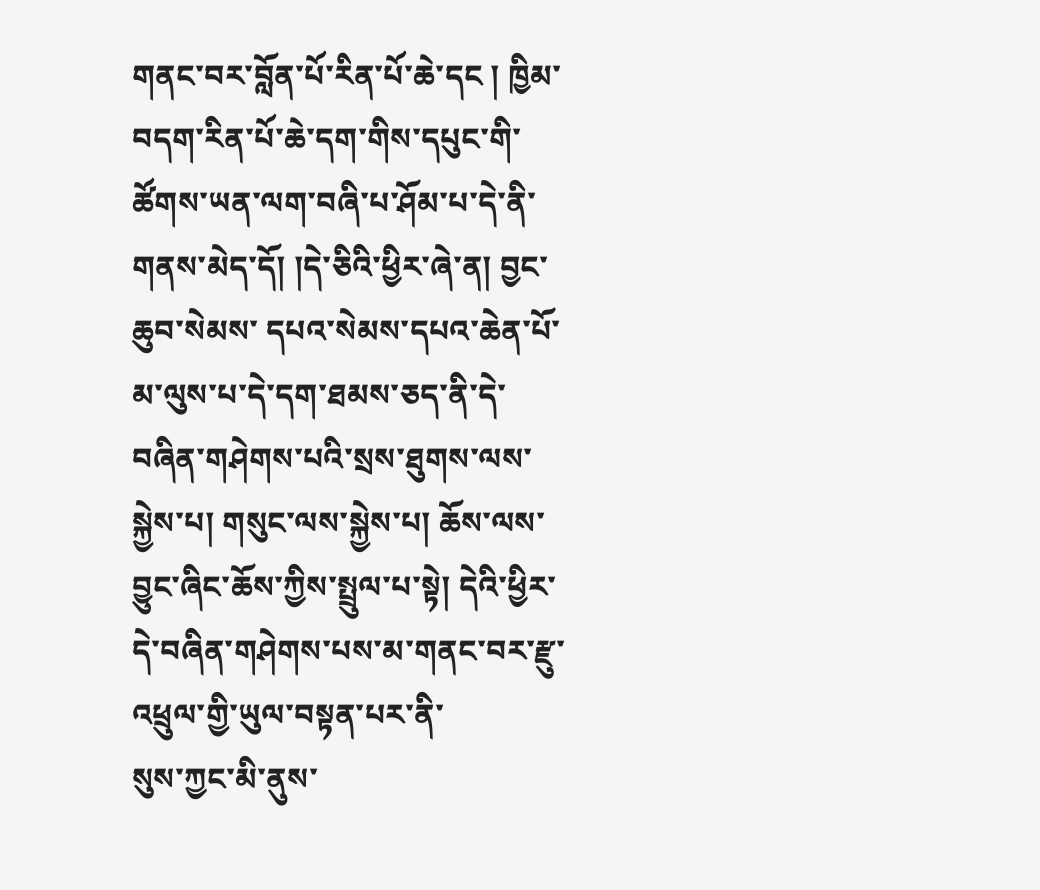གནང་བར་བློན་པོ་རིན་པོ་ཆེ་དང ། ཁྱིམ་བདག་རིན་པོ་ཆེ་དག་གིས་དཔུང་གི་ཚོགས་ཡན་ལག་བཞི་པ་ཤོམ་པ་དེ་ནི་གནས་མེད་དོ། །དེ་ཅིའི་ཕྱིར་ཞེ་ན། བྱང་ཆུབ་སེམས་ དཔའ་སེམས་དཔའ་ཆེན་པོ་མ་ལུས་པ་དེ་དག་ཐམས་ཅད་ནི་དེ་བཞིན་གཤེགས་པའི་སྲས་ཐུགས་ལས་སྐྱེས་པ། གསུང་ལས་སྐྱེས་པ། ཆོས་ལས་བྱུང་ཞིང་ཆོས་ཀྱིས་སྤྲུལ་པ་སྟེ། དེའི་ཕྱིར་དེ་བཞིན་གཤེགས་པས་མ་གནང་བར་རྫུ་འཕྲུལ་གྱི་ཡུལ་བསྟན་པར་ནི་
སུས་ཀྱང་མི་ནུས་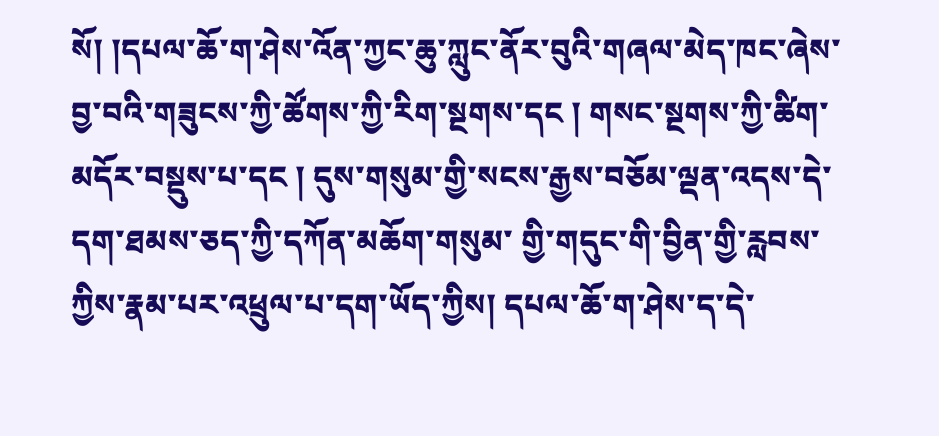སོ། །དཔལ་ཆོ་ག་ཤེས་འོན་ཀྱང་ཆུ་ཀླུང་ནོར་བུའི་གཞལ་མེད་ཁང་ཞེས་བྱ་བའི་གཟུངས་ཀྱི་ཚོགས་ཀྱི་རིག་སྔགས་དང ། གསང་སྔགས་ཀྱི་ཚིག་མདོར་བསྡུས་པ་དང ། དུས་གསུམ་གྱི་སངས་རྒྱས་བཅོམ་ལྡན་འདས་དེ་དག་ཐམས་ཅད་ཀྱི་དཀོན་མཆོག་གསུམ་ གྱི་གདུང་གི་བྱིན་གྱི་རླབས་ཀྱིས་རྣམ་པར་འཕྲུལ་པ་དག་ཡོད་ཀྱིས། དཔལ་ཆོ་ག་ཤེས་ད་དེ་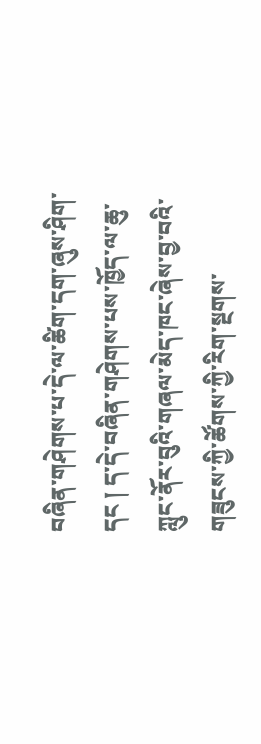བཞིན་གཤེགས་པ་དེ་ལ་ཚིག་དག་ཞུས་ཤིག་དང ། ད་དེ་བཞིན་གཤེགས་པས་ཁྱོད་ལ་ཆུ་ཀླུང་ནོར་བུའི་གཞལ་མེད་ཁང་ཞེས་བྱ་བའི་གཟུངས་ཀྱི་ཚོགས་ཀྱི་རིག་སྔགས་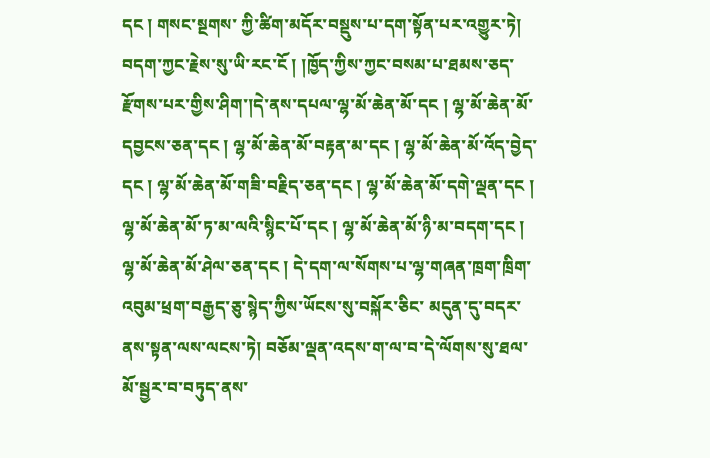དང ། གསང་སྔགས་ ཀྱི་ཚིག་མདོར་བསྡུས་པ་དག་སྟོན་པར་འགྱུར་ཏེ། བདག་ཀྱང་རྗེས་སུ་ཡི་རང་ངོ ། །ཁྱོད་ཀྱིས་ཀྱང་བསམ་པ་ཐམས་ཅད་རྫོགས་པར་གྱིས་ཤིག་།དེ་ནས་དཔལ་ལྷ་མོ་ཆེན་མོ་དང ། ལྷ་མོ་ཆེན་མོ་དབྱངས་ཅན་དང ། ལྷ་མོ་ཆེན་མོ་བརྟན་མ་དང ། ལྷ་མོ་ཆེན་མོ་འོད་བྱེད་དང ། ལྷ་མོ་ཆེན་མོ་གཟི་བརྗིད་ཅན་དང ། ལྷ་མོ་ཆེན་མོ་དགེ་ལྡན་དང ། ལྷ་མོ་ཆེན་མོ་ཏ་མ་ལའི་སྙིང་པོ་དང ། ལྷ་མོ་ཆེན་མོ་ཉི་མ་བདག་དང ། ལྷ་མོ་ཆེན་མོ་ཤེལ་ཅན་དང ། དེ་དག་ལ་སོགས་པ་ལྷ་གཞན་ཁྲག་ཁྲིག་འབུམ་ཕྲག་བརྒྱད་ཅུ་སྙེད་ཀྱིས་ཡོངས་སུ་བསྐོར་ཅིང་ མདུན་དུ་བདར་ནས་སྟན་ལས་ལངས་ཏེ། བཅོམ་ལྡན་འདས་ག་ལ་བ་དེ་ལོགས་སུ་ཐལ་མོ་སྦྱར་བ་བཏུད་ནས་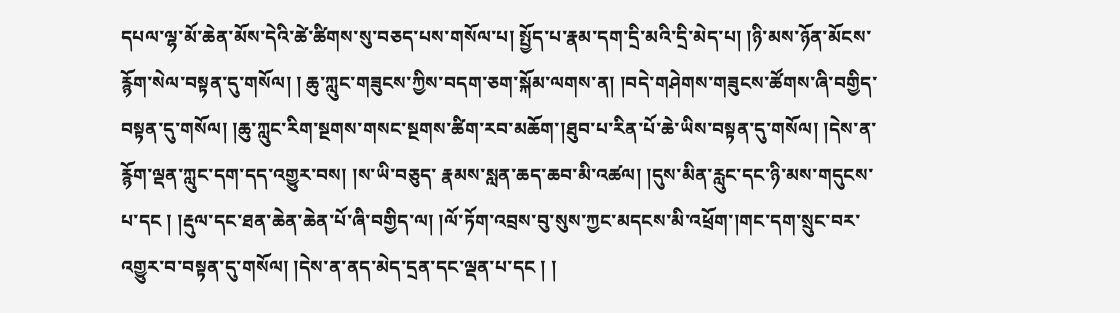དཔལ་ལྷ་མོ་ཆེན་མོས་དེའི་ཚེ་ཚིགས་སུ་བཅད་པས་གསོལ་པ། སྤྱོད་པ་རྣམ་དག་དྲི་མའི་དྲི་མེད་པ། །ཉི་མས་ཉོན་མོངས་རྙོག་སེལ་བསྟན་དུ་གསོལ། ། ཆུ་ཀླུང་གཟུངས་ཀྱིས་བདག་ཅག་སྐོམ་ལགས་ན། །བདེ་གཤེགས་གཟུངས་ཚོགས་ཞི་བགྱིད་བསྟན་དུ་གསོལ། །ཆུ་ཀླུང་རིག་སྔགས་གསང་སྔགས་ཚིག་རབ་མཆོག་།ཐུབ་པ་རིན་པོ་ཆེ་ཡིས་བསྟན་དུ་གསོལ། །དེས་ན་རྙོག་ལྡན་ཀླུང་དག་དད་འགྱུར་བས། །ས་ཡི་བཅུད་ རྣམས་སླན་ཆད་ཆབ་མི་འཚལ། །དུས་མིན་རླུང་དང་ཉི་མས་གདུངས་པ་དང ། །རྡུལ་དང་ཐན་ཆེན་ཆེན་པོ་ཞི་བགྱིད་ལ། །ལོ་ཏོག་འབྲས་བུ་སུས་ཀྱང་མདངས་མི་འཕྲོག་།གང་དག་སྲུང་བར་འགྱུར་བ་བསྟན་དུ་གསོལ། །དེས་ན་ནད་མེད་དྲན་དང་ལྡན་པ་དང ། །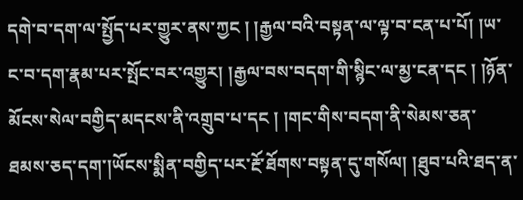དགེ་བ་དག་ལ་སྤྱོད་པར་གྱུར་ནས་ཀྱང ། །རྒྱལ་བའི་བསྟན་ལ་ལྟ་བ་ངན་པ་པོ། །ཡ་ང་བ་དག་རྣམ་པར་སྤོང་བར་འགྱུར། །རྒྱལ་བས་བདག་གི་སྙིང་ལ་མྱ་ངན་དང ། །ཉོན་མོངས་སེལ་བགྱིད་མདངས་ནི་འགྲུབ་པ་དང ། །གང་གིས་བདག་ནི་སེམས་ཅན་ ཐམས་ཅད་དག་།ཡོངས་སྨིན་བགྱིད་པར་རྔོ་ཐོགས་བསྟན་དུ་གསོལ། །ཐུབ་པའི་ཐད་ན་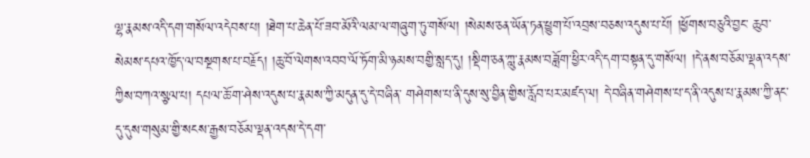ལྷ་རྣམས་འདི་དག་གསོལ་འདེབས་པ། །ཐེག་པ་ཆེན་པོ་ཟབ་མོའི་ལམ་ལ་གཞུག་ཏུ་གསོལ། །སེམས་ཅན་ཡོན་ཏན་ཕྱུག་པོ་འབྲས་བཅས་འདུས་པ་པོ། །ཕྱོགས་བཅུའི་བྱང་ ཆུབ་སེམས་དཔའ་ཁྱོད་ལ་བསྔགས་པ་བརྗོད། །ཆུ་བོ་ལེགས་འབབ་ལོ་ཏོག་མི་ཉམས་བགྱི་སླད་དུ། །སྡིག་ཅན་ཀླུ་རྣམས་བཟློག་ཕྱིར་འདི་དག་བསྟན་དུ་གསོལ། །དེ་ནས་བཅོམ་ལྡན་འདས་ཀྱིས་བཀའ་སྩལ་པ། དཔལ་ཆོ་ག་ཤེས་འདུས་པ་རྣམས་ཀྱི་མདུན་དུ་དེ་བཞིན་ གཤེགས་པ་ནི་དུས་སུ་བྱིན་གྱིས་རློབ་པར་མཛད་ལ། དེ་བཞིན་གཤེགས་པ་ད་ནི་འདུས་པ་རྣམས་ཀྱི་ནང་དུ་དུས་གསུམ་གྱི་སངས་རྒྱས་བཅོམ་ལྡན་འདས་དེ་དག་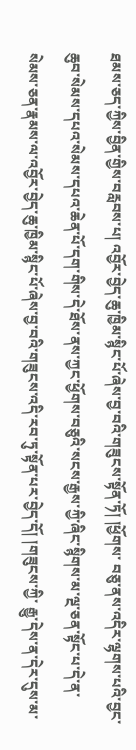ཐམས་ཅད་ཀྱིས་བྱིན་གྱིས་བརླབས་པ། འབྱོར་བྱེད་ཆུ་ཁྱིམ་སྙིང་པོ་ཞེས་བྱ་བའི་གཟུངས་སྟོན་ཏོ། །ཕྱོགས་ བཅུ་ནས་འདིར་ལྷགས་པའི་བྱང་ཆུབ་སེམས་དཔའ་སེམས་དཔའ་ཆེན་པོ་དག་གིས་དེ་ཐོས་ནས་ཀྱང་ཕྱོགས་བཅུའི་སངས་རྒྱས་ཀྱི་ཞིང་སྙིགས་མ་ལྔ་ཅན་སྟོང་པ་དེ་ན་སེམས་ཅན་རྣམས་ལ་འབྱོར་བྱེད་ཆུ་ཁྱིམ་སྙིང་པོ་ཞེས་བྱ་བའི་གཟུངས་འདི་རབ་ཏུ་སྟོན་པར་བྱེད་དོ། །གཟུངས་ཀྱི་ རྒྱུ་དེས་ན་དེར་དུས་མ་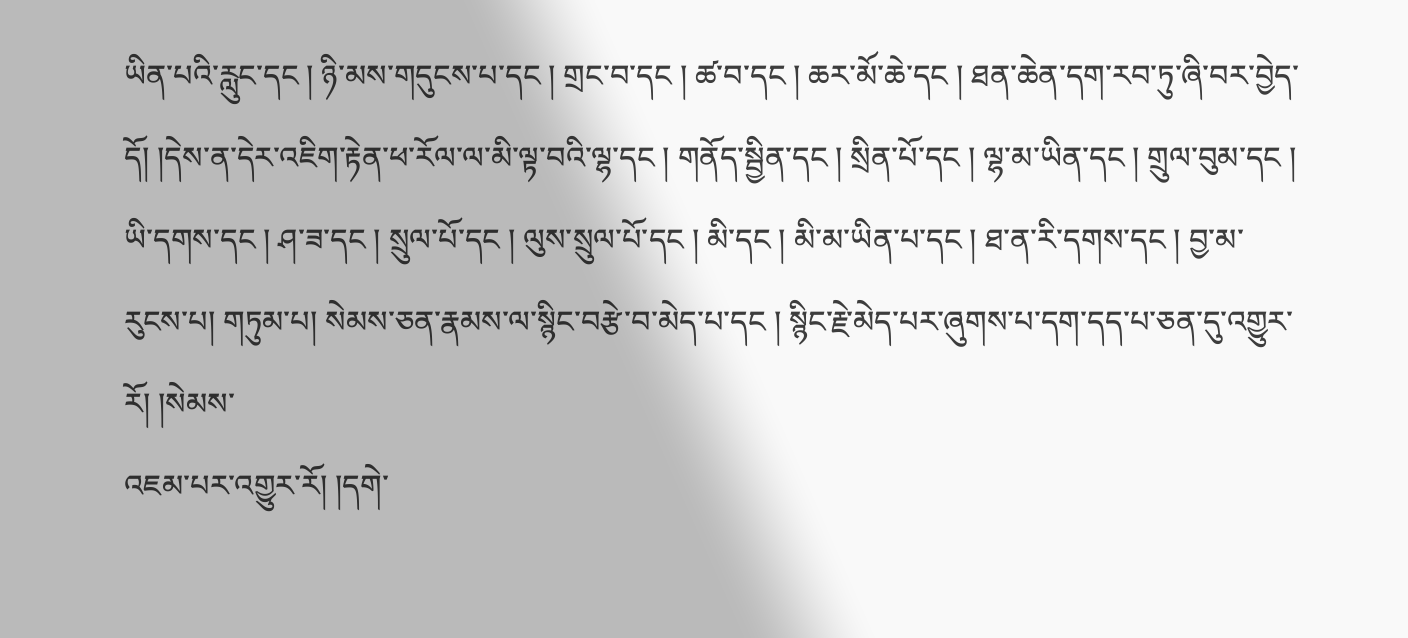ཡིན་པའི་རླུང་དང ། ཉི་མས་གདུངས་པ་དང ། གྲང་བ་དང ། ཚ་བ་དང ། ཆར་མོ་ཆེ་དང ། ཐན་ཆེན་དག་རབ་ཏུ་ཞི་བར་བྱེད་དོ། །དེས་ན་དེར་འཇིག་རྟེན་ཕ་རོལ་ལ་མི་ལྟ་བའི་ལྷ་དང ། གནོད་སྦྱིན་དང ། སྲིན་པོ་དང ། ལྷ་མ་ཡིན་དང ། གྲུལ་བུམ་དང ། ཡི་དགས་དང ། ཤ་ཟ་དང ། སྲུལ་པོ་དང ། ལུས་སྲུལ་པོ་དང ། མི་དང ། མི་མ་ཡིན་པ་དང ། ཐ་ན་རི་དགས་དང ། བྱ་མ་རུངས་པ། གཏུམ་པ། སེམས་ཅན་རྣམས་ལ་སྙིང་བརྩེ་བ་མེད་པ་དང ། སྙིང་རྗེ་མེད་པར་ཞུགས་པ་དག་དད་པ་ཅན་དུ་འགྱུར་རོ། །སེམས་
འཇམ་པར་འགྱུར་རོ། །དགེ་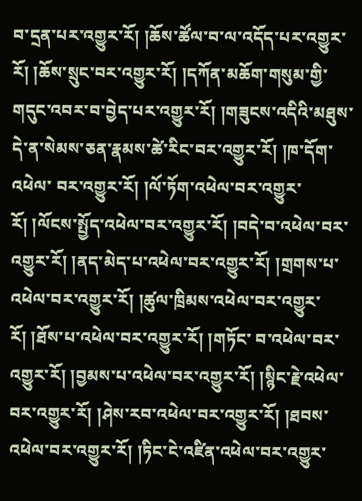བ་དྲན་པར་འགྱུར་རོ། །ཆོས་ཚོལ་བ་ལ་འདོད་པར་འགྱུར་རོ། །ཆོས་སྲུང་བར་འགྱུར་རོ། །དཀོན་མཆོག་གསུམ་གྱི་གདུང་འབར་བ་བྱེད་པར་འགྱུར་རོ། །གཟུངས་འདིའི་མཐུས་དེ་ན་སེམས་ཅན་རྣམས་ཚེ་རིང་བར་འགྱུར་རོ། །ཁ་དོག་འཕེལ་ བར་འགྱུར་རོ། །ལོ་ཏོག་འཕེལ་བར་འགྱུར་རོ། །ལོངས་སྤྱོད་འཕེལ་བར་འགྱུར་རོ། །བདེ་བ་འཕེལ་བར་འགྱུར་རོ། །ནད་མེད་པ་འཕེལ་བར་འགྱུར་རོ། །གྲགས་པ་འཕེལ་བར་འགྱུར་རོ། །ཚུལ་ཁྲིམས་འཕེལ་བར་འགྱུར་རོ། །ཐོས་པ་འཕེལ་བར་འགྱུར་རོ། །གཏོང་ བ་འཕེལ་བར་འགྱུར་རོ། །བྱམས་པ་འཕེལ་བར་འགྱུར་རོ། །སྙིང་རྗེ་འཕེལ་བར་འགྱུར་རོ། །ཤེས་རབ་འཕེལ་བར་འགྱུར་རོ། །ཐབས་འཕེལ་བར་འགྱུར་རོ། །ཏིང་ངེ་འཛིན་འཕེལ་བར་འགྱུར་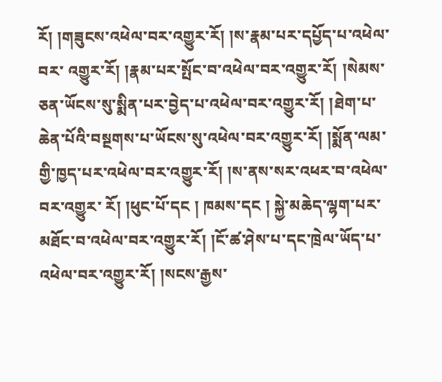རོ། །གཟུངས་འཕེལ་བར་འགྱུར་རོ། །ས་རྣམ་པར་དཔྱོད་པ་འཕེལ་བར་ འགྱུར་རོ། །རྣམ་པར་སྤོང་བ་འཕེལ་བར་འགྱུར་རོ། །སེམས་ཅན་ཡོངས་སུ་སྨིན་པར་བྱེད་པ་འཕེལ་བར་འགྱུར་རོ། །ཐེག་པ་ཆེན་པོའི་བསྔགས་པ་ཡོངས་སུ་འཕེལ་བར་འགྱུར་རོ། །སྨོན་ལམ་གྱི་ཁྱད་པར་འཕེལ་བར་འགྱུར་རོ། །ས་ནས་སར་འཕར་བ་འཕེལ་བར་འགྱུར་ རོ། །ཕུང་པོ་དང ། ཁམས་དང ། སྐྱེ་མཆེད་ལྷག་པར་མཐོང་བ་འཕེལ་བར་འགྱུར་རོ། །ངོ་ཚ་ཤེས་པ་དང་ཁྲེལ་ཡོད་པ་འཕེལ་བར་འགྱུར་རོ། །སངས་རྒྱས་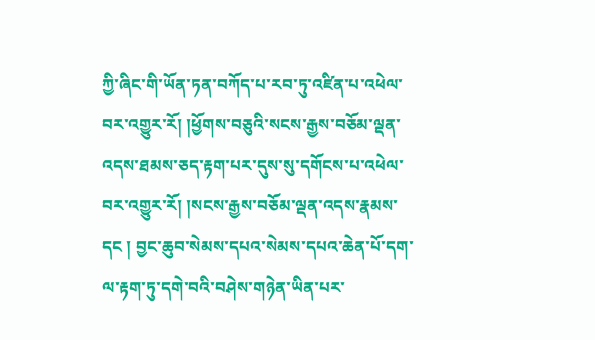ཀྱི་ཞིང་གི་ཡོན་ཏན་བཀོད་པ་རབ་ཏུ་འཛིན་པ་འཕེལ་བར་འགྱུར་རོ། །ཕྱོགས་བཅུའི་སངས་རྒྱས་བཅོམ་ལྡན་ འདས་ཐམས་ཅད་རྟག་པར་དུས་སུ་དགོངས་པ་འཕེལ་བར་འགྱུར་རོ། །སངས་རྒྱས་བཅོམ་ལྡན་འདས་རྣམས་དང ། བྱང་ཆུབ་སེམས་དཔའ་སེམས་དཔའ་ཆེན་པོ་དག་ལ་རྟག་ཏུ་དགེ་བའི་བཤེས་གཉེན་ཡིན་པར་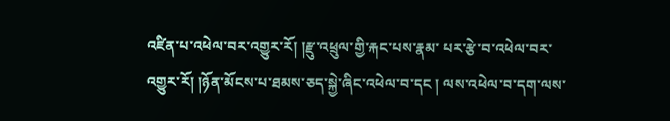འཛིན་པ་འཕེལ་བར་འགྱུར་རོ། །རྫུ་འཕྲུལ་གྱི་རྐང་པས་རྣམ་ པར་རྩེ་བ་འཕེལ་བར་འགྱུར་རོ། །ཉོན་མོངས་པ་ཐམས་ཅད་སྐྱེ་ཞིང་འཕེལ་བ་དང ། ལས་འཕེལ་བ་དག་ལས་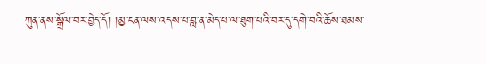ཀུན་ནས་སྒྲོལ་བར་བྱེད་དོ། །མྱ་ངན་ལས་འདས་པ་བླ་ན་མེད་པ་ལ་ཐུག་པའི་བར་དུ་དགེ་བའི་ཆོས་ཐམས་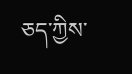ཅད་ཀྱིས་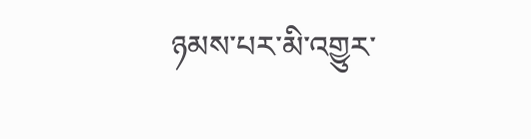ཉམས་པར་མི་འགྱུར་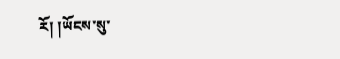རོ། །ཡོངས་སུ་